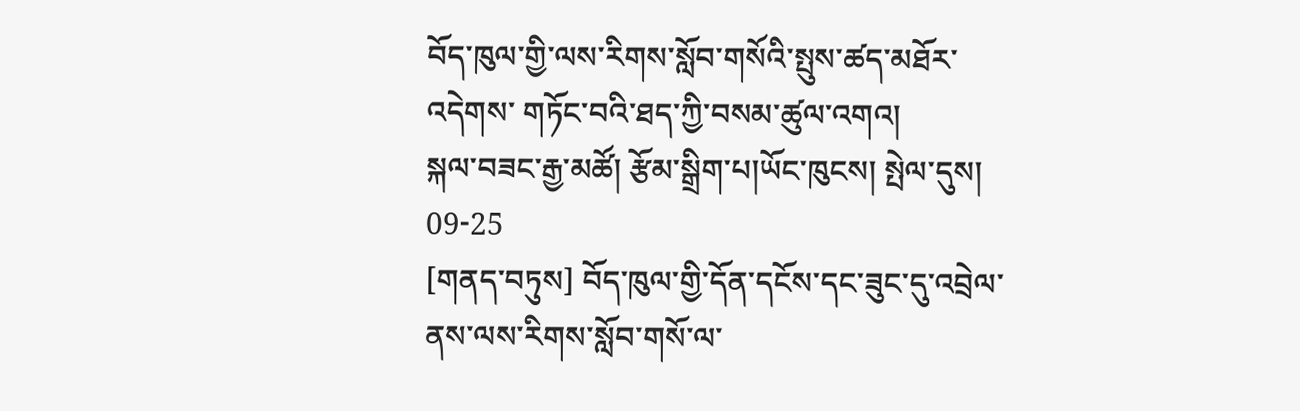བོད་ཁུལ་གྱི་ལས་རིགས་སློབ་གསོའི་སྤུས་ཚད་མཐོར་འདེགས་ གཏོང་བའི་ཐད་ཀྱི་བསམ་ཚུལ་འགའ།
སྐལ་བཟང་རྒྱ་མཚོ། རྩོམ་སྒྲིག་པ།ཡོང་ཁུངས། སྤེལ་དུས། 09-25
[གནད་བཏུས] བོད་ཁུལ་གྱི་དོན་དངོས་དང་ཟུང་དུ་འབྲེལ་ནས་ལས་རིགས་སློབ་གསོ་ལ་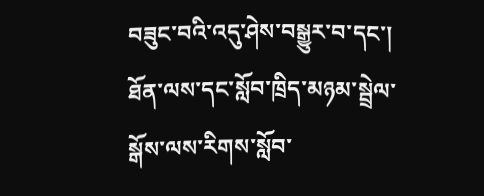བཟུང་བའི་འདུ་ཤེས་བསྒྱུར་བ་དང་། ཐོན་ལས་དང་སློབ་ཁྲིད་མཉམ་སྦྲེལ་སྒོས་ལས་རིགས་སློབ་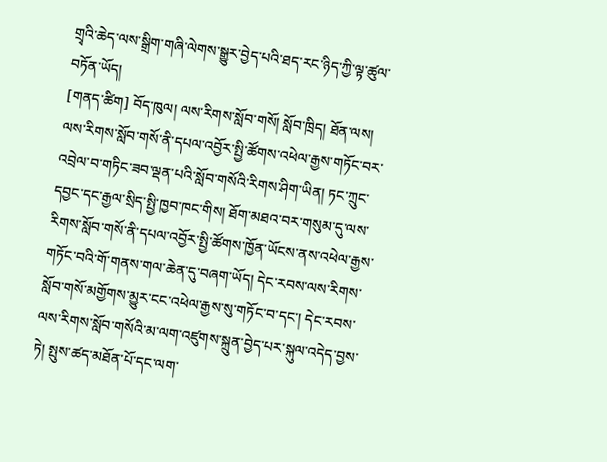གྲྭའི་ཆེད་ལས་སྒྲིག་གཞི་ལེགས་སྒྱུར་བྱེད་པའི་ཐད་རང་ཉིད་ཀྱི་ལྟ་ཚུལ་བཏོན་ཡོད།
[གནད་ཚིག] བོད་ཁུལ། ལས་རིགས་སློབ་གསོ། སློབ་ཁྲིད། ཐོན་ལས།
ལས་རིགས་སློབ་གསོ་ནི་དཔལ་འབྱོར་སྤྱི་ཚོགས་འཕེལ་རྒྱས་གཏོང་བར་འབྲེལ་བ་གཏིང་ཟབ་ལྡན་པའི་སློབ་གསོའི་རིགས་ཤིག་ཡིན། ཏང་ཀྲུང་དབྱང་དང་རྒྱལ་སྲིད་སྤྱི་ཁྱབ་ཁང་གིས། ཐོག་མཐའ་བར་གསུམ་དུ་ལས་རིགས་སློབ་གསོ་ནི་དཔལ་འབྱོར་སྤྱི་ཚོགས་ཁྱོན་ཡོངས་ནས་འཕེལ་རྒྱས་གཏོང་བའི་གོ་གནས་གལ་ཆེན་དུ་བཞག་ཡོད། དེང་རབས་ལས་རིགས་སློབ་གསོ་མགྱོགས་མྱུར་ངང་འཕེལ་རྒྱས་སུ་གཏོང་བ་དང་། དེང་རབས་ལས་རིགས་སློབ་གསོའི་མ་ལག་འཛུགས་སྐྲུན་བྱེད་པར་སྐུལ་འདེད་བྱས་ཏེ། སྤུས་ཚད་མཐོན་པོ་དང་ལག་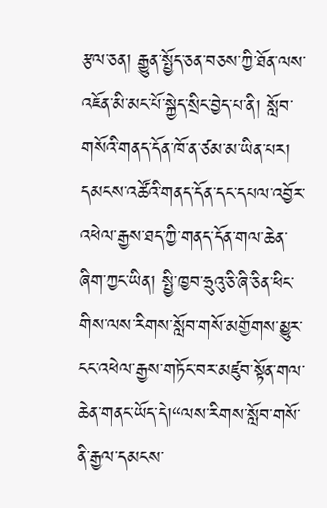རྩལ་ཅན། རྒྱུན་སྤྱོད་ཅན་བཅས་ཀྱི་ཐོན་ལས་འཇོན་མི་མང་པོ་སྐྱེད་སྲིང་བྱེད་པ་ནི། སློབ་གསོའི་གནད་དོན་ཁོ་ན་ཙམ་མ་ཡིན་པར། དམངས་འཚོའི་གནད་དོན་དང་དཔལ་འབྱོར་འཕེལ་རྒྱས་ཐད་ཀྱི་གནད་དོན་གལ་ཆེན་ཞིག་ཀྱང་ཡིན། སྤྱི་ཁྱབ་ཧྲུའུ་ཅི་ཞི་ཅིན་ཕིང་གིས་ལས་རིགས་སློབ་གསོ་མགྱོགས་མྱུར་ངང་འཕེལ་རྒྱས་གཏོང་བར་མཛུབ་སྟོན་གལ་ཆེན་གནང་ཡོད་དེ།“ལས་རིགས་སློབ་གསོ་ནི་རྒྱལ་དམངས་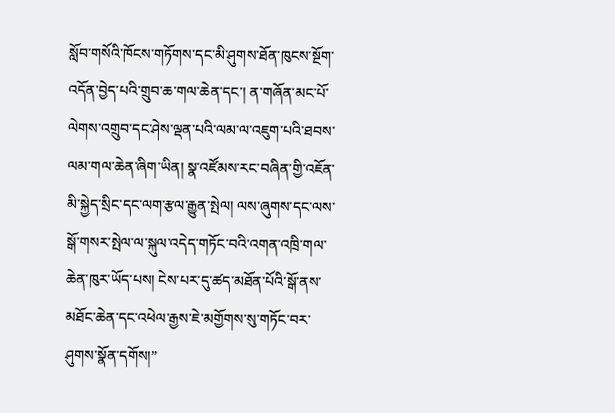སློབ་གསོའི་ཁོངས་གཏོགས་དང་མི་ཤུགས་ཐོན་ཁུངས་སྔོག་འདོན་བྱེད་པའི་གྲུབ་ཆ་གལ་ཆེན་དང་། ན་གཞོན་མང་པོ་ལེགས་འགྲུབ་དང་ཤེས་ལྡན་པའི་ལམ་ལ་འཇུག་པའི་ཐབས་ལམ་གལ་ཆེན་ཞིག་ཡིན། སྣ་འཛོམས་རང་བཞིན་གྱི་འཇོན་མི་སྐྱེད་སྲིང་དང་ལག་རྩལ་རྒྱུན་སྤེལ། ལས་ཞུགས་དང་ལས་སྒོ་གསར་སྤེལ་ལ་སྐུལ་འདེད་གཏོང་བའི་འགན་འཁྲི་གལ་ཆེན་ཁུར་ཡོད་པས། ངེས་པར་དུ་ཚད་མཐོན་པོའི་སྒོ་ནས་མཐོང་ཆེན་དང་འཕེལ་རྒྱས་ཇེ་མགྱོགས་སུ་གཏོང་བར་ཤུགས་སྣོན་དགོས།”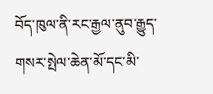བོད་ཁུལ་ནི་རང་རྒྱལ་ནུབ་རྒྱུད་གསར་སྤེལ་ཆེན་མོ་དང་མི་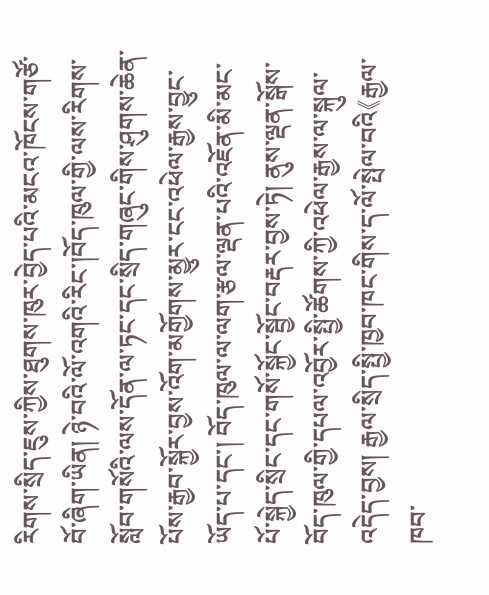རིགས་སྲིད་ཇུས་ཀྱིས་ཐུགས་ཁུར་བྱེད་པའི་མངའ་ཁོངས་གཙོ་བོ་ཞིག་ཡིན། ཉེ་བའི་ལོ་འགའི་རིང་།བོད་ཁུལ་གྱི་ལས་རིགས་སློབ་གསོའི་ལས་དོན་ལ་ཏང་དང་སྲིད་གཞུང་གིས་ཤུགས་ཆེན་པོས་རྒྱབ་སྐྱོར་བྱས་འོག་མགྱོགས་མྱུར་ངང་འཕེལ་རྒྱས་བྱུང་ཡོད་པ་དང་། བོད་ཁུལ་ལ་ལག་རྩལ་ལྡན་པའི་འཇོན་མི་མང་པོ་སྐྱེད་སྲིང་དང་གསོ་སྐྱོང་སྦྱོང་བརྡར་བྱས་ཏེ། ནུས་ལྡན་སྒོས་བོད་ཁུལ་གྱི་དཔལ་འབྱོར་སྤྱི་ཚོགས་ཀྱི་འཕེལ་རྒྱས་ལ་སྐུལ་འདེད་བྱས། རྒྱལ་སྲིད་སྤྱི་ཁྱབ་ཁང་གིས་ད་ལོ་སྤེལ་བའི《རྒྱལ་ཁབ་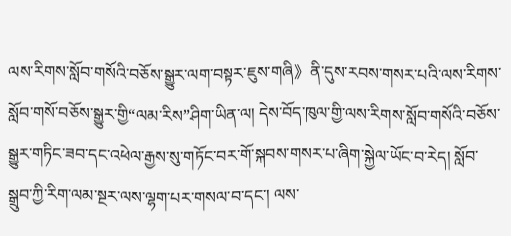ལས་རིགས་སློབ་གསོའི་བཅོས་སྒྱུར་ལག་བསྟར་ཇུས་གཞི》ནི་དུས་རབས་གསར་པའི་ལས་རིགས་སློབ་གསོ་བཅོས་སྒྱུར་གྱི“ལམ་རིས”ཤིག་ཡིན་ལ། དེས་བོད་ཁུལ་གྱི་ལས་རིགས་སློབ་གསོའི་བཅོས་སྒྱུར་གཏིང་ཟབ་དང་འཕེལ་རྒྱས་སུ་གཏོང་བར་གོ་སྐབས་གསར་པ་ཞིག་སྐྱེལ་ཡོང་བ་རེད། སློབ་སྒྲུབ་ཀྱི་རིག་ལམ་སྔར་ལས་ལྷག་པར་གསལ་བ་དང་། ལས་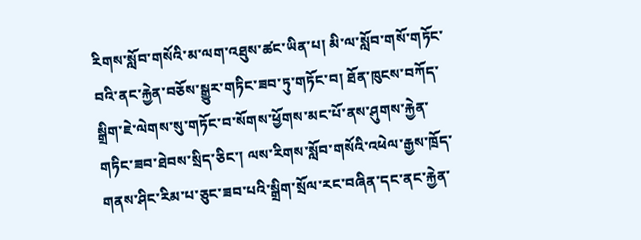རིགས་སློབ་གསོའི་མ་ལག་འཐུས་ཚང་ཡིན་པ། མི་ལ་སློབ་གསོ་གཏོང་བའི་ནང་རྐྱེན་བཅོས་སྒྱུར་གཏིང་ཟབ་ཏུ་གཏོང་བ། ཐོན་ཁུངས་བཀོད་སྒྲིག་ཇེ་ལེགས་སུ་གཏོང་བ་སོགས་ཕྱོགས་མང་པོ་ནས་ཤུགས་རྐྱེན་གཏིང་ཟབ་ཐེབས་སྲིད་ཅིང་། ལས་རིགས་སློབ་གསོའི་འཕེལ་རྒྱས་ཁྲོད་གནས་ཤིང་རིམ་པ་ཅུང་ཟབ་པའི་སྒྲིག་སྲོལ་རང་བཞིན་དང་ནང་རྐྱེན་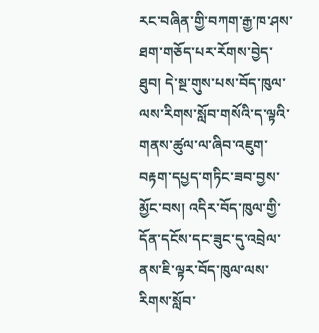རང་བཞིན་གྱི་བཀག་རྒྱ་ཁ་ཤས་ཐག་གཅོད་པར་རོགས་བྱེད་ཐུབ། དེ་སྔ་གུས་པས་བོད་ཁུལ་ལས་རིགས་སློབ་གསོའི་ད་ལྟའི་གནས་ཚུལ་ལ་ཞིབ་འཇུག་བརྟག་དཔྱད་གཏིང་ཟབ་བྱས་མྱོང་བས། འདིར་བོད་ཁུལ་གྱི་དོན་དངོས་དང་ཟུང་དུ་འབྲེལ་ནས་ཇི་ལྟར་བོད་ཁུལ་ལས་རིགས་སློབ་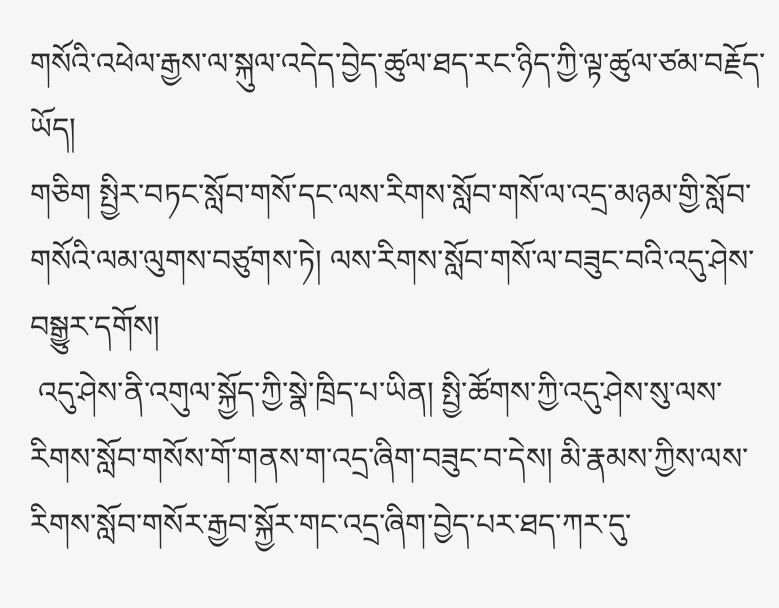གསོའི་འཕེལ་རྒྱས་ལ་སྐུལ་འདེད་བྱེད་ཚུལ་ཐད་རང་ཉིད་ཀྱི་ལྟ་ཚུལ་ཙམ་བརྗོད་ཡོད།
གཅིག སྤྱིར་བཏང་སློབ་གསོ་དང་ལས་རིགས་སློབ་གསོ་ལ་འདྲ་མཉམ་གྱི་སློབ་གསོའི་ལམ་ལུགས་བཙུགས་ཏེ། ལས་རིགས་སློབ་གསོ་ལ་བཟུང་བའི་འདུ་ཤེས་བསྒྱུར་དགོས།
 འདུ་ཤེས་ནི་འགུལ་སྐྱོད་ཀྱི་སྣེ་ཁྲིད་པ་ཡིན། སྤྱི་ཚོགས་ཀྱི་འདུ་ཤེས་སུ་ལས་རིགས་སློབ་གསོས་གོ་གནས་ག་འདྲ་ཞིག་བཟུང་བ་དེས། མི་རྣམས་ཀྱིས་ལས་རིགས་སློབ་གསོར་རྒྱབ་སྐྱོར་གང་འདྲ་ཞིག་བྱེད་པར་ཐད་ཀར་དུ་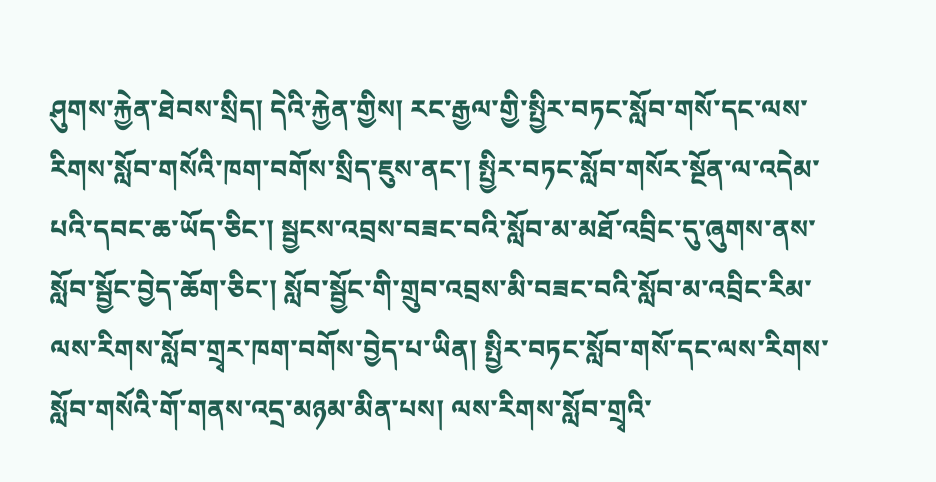ཤུགས་རྐྱེན་ཐེབས་སྲིད། དེའི་རྐྱེན་གྱིས། རང་རྒྱལ་གྱི་སྤྱིར་བཏང་སློབ་གསོ་དང་ལས་རིགས་སློབ་གསོའི་ཁག་བགོས་སྲིད་ཇུས་ནང་། སྤྱིར་བཏང་སློབ་གསོར་སྔོན་ལ་འདེམ་པའི་དབང་ཆ་ཡོད་ཅིང་། སྦྱངས་འབྲས་བཟང་བའི་སློབ་མ་མཐོ་འབྲིང་དུ་ཞུགས་ནས་སློབ་སྦྱོང་བྱེད་ཆོག་ཅིང་། སློབ་སྦྱོང་གི་གྲུབ་འབྲས་མི་བཟང་བའི་སློབ་མ་འབྲིང་རིམ་ལས་རིགས་སློབ་གྲྭར་ཁག་བགོས་བྱེད་པ་ཡིན། སྤྱིར་བཏང་སློབ་གསོ་དང་ལས་རིགས་སློབ་གསོའི་གོ་གནས་འདྲ་མཉམ་མིན་པས། ལས་རིགས་སློབ་གྲྭའི་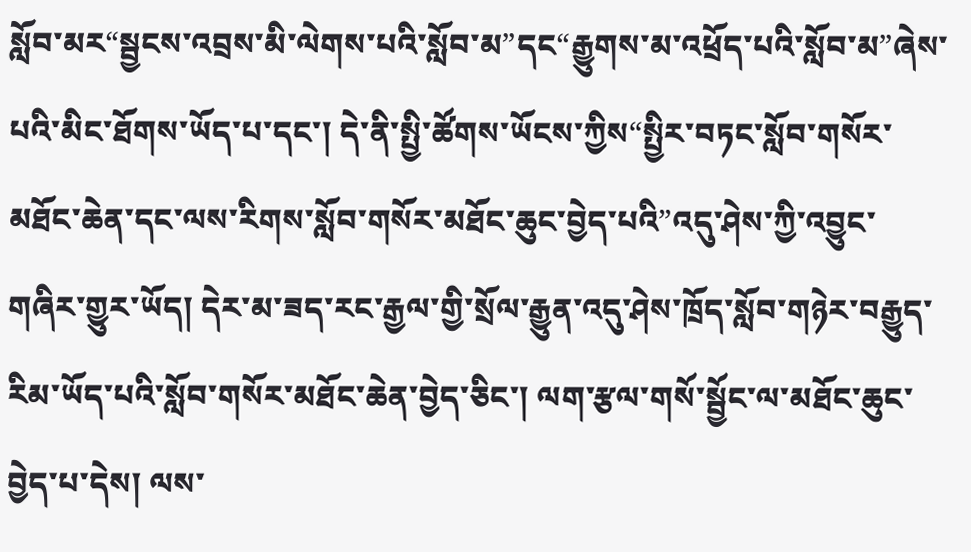སློབ་མར“སྦྱངས་འབྲས་མི་ལེགས་པའི་སློབ་མ”དང“རྒྱུགས་མ་འཕྲོད་པའི་སློབ་མ”ཞེས་པའི་མིང་ཐོགས་ཡོད་པ་དང་། དེ་ནི་སྤྱི་ཚོགས་ཡོངས་ཀྱིས“སྤྱིར་བཏང་སློབ་གསོར་མཐོང་ཆེན་དང་ལས་རིགས་སློབ་གསོར་མཐོང་ཆུང་བྱེད་པའི”འདུ་ཤེས་ཀྱི་འབྱུང་གཞིར་གྱུར་ཡོད། དེར་མ་ཟད་རང་རྒྱལ་གྱི་སྲོལ་རྒྱུན་འདུ་ཤེས་ཁྲོད་སློབ་གཉེར་བརྒྱུད་རིམ་ཡོད་པའི་སློབ་གསོར་མཐོང་ཆེན་བྱེད་ཅིང་། ལག་རྩལ་གསོ་སྦྱོང་ལ་མཐོང་ཆུང་བྱེད་པ་དེས། ལས་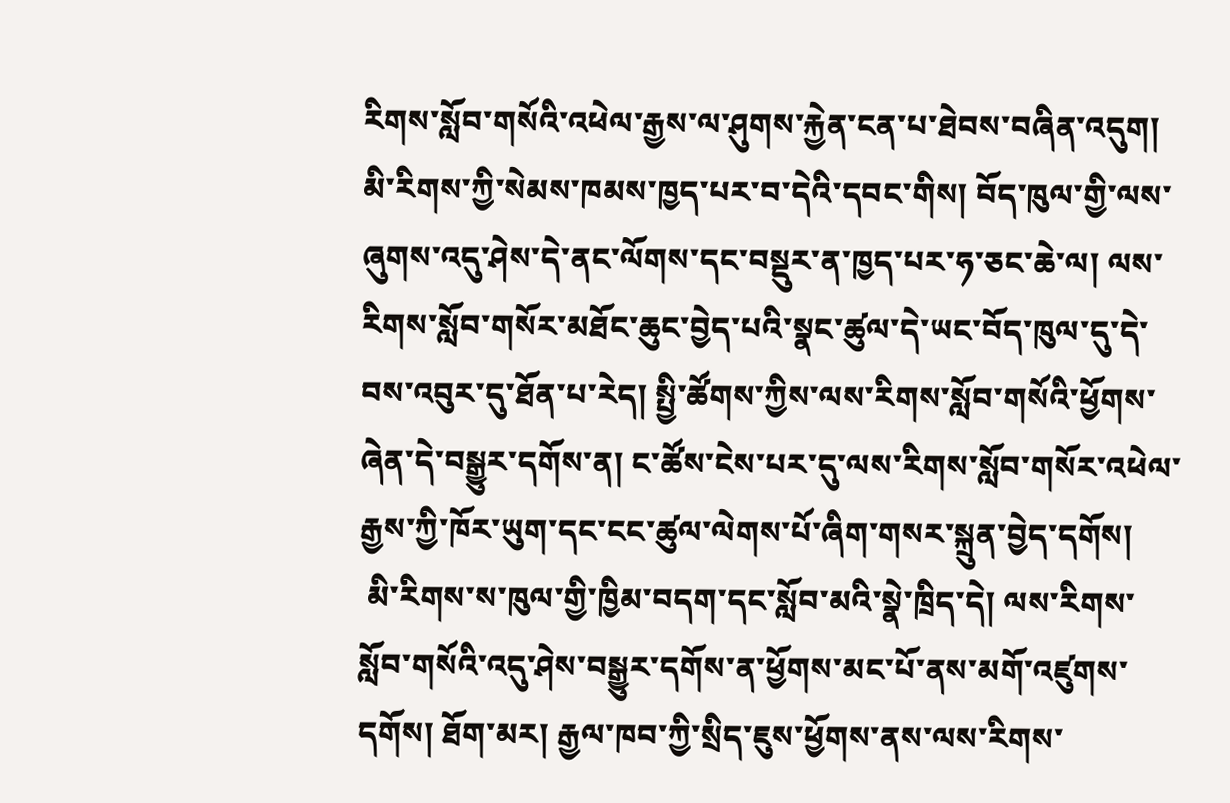རིགས་སློབ་གསོའི་འཕེལ་རྒྱས་ལ་ཤུགས་རྐྱེན་ངན་པ་ཐེབས་བཞིན་འདུག། མི་རིགས་ཀྱི་སེམས་ཁམས་ཁྱད་པར་བ་དེའི་དབང་གིས། བོད་ཁུལ་གྱི་ལས་ཞུགས་འདུ་ཤེས་དེ་ནང་ལོགས་དང་བསྡུར་ན་ཁྱད་པར་ཧ་ཅང་ཆེ་ལ། ལས་རིགས་སློབ་གསོར་མཐོང་ཆུང་བྱེད་པའི་སྣང་ཚུལ་དེ་ཡང་བོད་ཁུལ་དུ་དེ་བས་འབུར་དུ་ཐོན་པ་རེད། སྤྱི་ཚོགས་ཀྱིས་ལས་རིགས་སློབ་གསོའི་ཕྱོགས་ཞེན་དེ་བསྒྱུར་དགོས་ན། ང་ཚོས་ངེས་པར་དུ་ལས་རིགས་སློབ་གསོར་འཕེལ་རྒྱས་ཀྱི་ཁོར་ཡུག་དང་ངང་ཚུལ་ལེགས་པོ་ཞིག་གསར་སྐྲུན་བྱེད་དགོས།
 མི་རིགས་ས་ཁུལ་གྱི་ཁྱིམ་བདག་དང་སློབ་མའི་སྣེ་ཁྲིད་དེ། ལས་རིགས་སློབ་གསོའི་འདུ་ཤེས་བསྒྱུར་དགོས་ན་ཕྱོགས་མང་པོ་ནས་མགོ་འཛུགས་དགོས། ཐོག་མར། རྒྱལ་ཁབ་ཀྱི་སྲིད་ཇུས་ཕྱོགས་ནས་ལས་རིགས་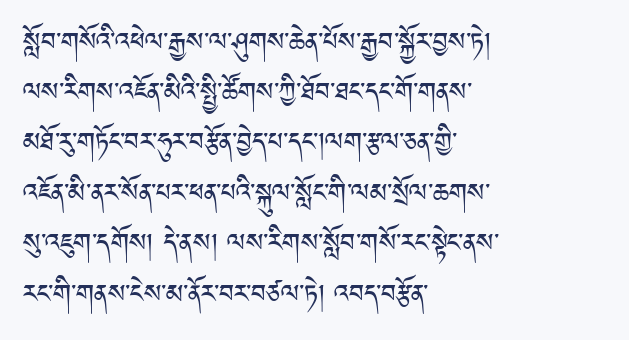སློབ་གསོའི་འཕེལ་རྒྱས་ལ་ཤུགས་ཆེན་པོས་རྒྱབ་སྐྱོར་བྱས་ཏེ། ལས་རིགས་འཇོན་མིའི་སྤྱི་ཚོགས་ཀྱི་ཐོབ་ཐང་དང་གོ་གནས་མཐོ་རུ་གཏོང་བར་ཧུར་བརྩོན་བྱེད་པ་དང་།ལག་རྩལ་ཅན་གྱི་འཇོན་མི་ནར་སོན་པར་ཕན་པའི་སྐུལ་སློང་གི་ལམ་སྲོལ་ཆགས་སུ་འཇུག་དགོས། དེ་ནས། ལས་རིགས་སློབ་གསོ་རང་སྟེང་ནས་རང་གི་གནས་ངེས་མ་ནོར་བར་བཙལ་ཏེ། འབད་བརྩོན་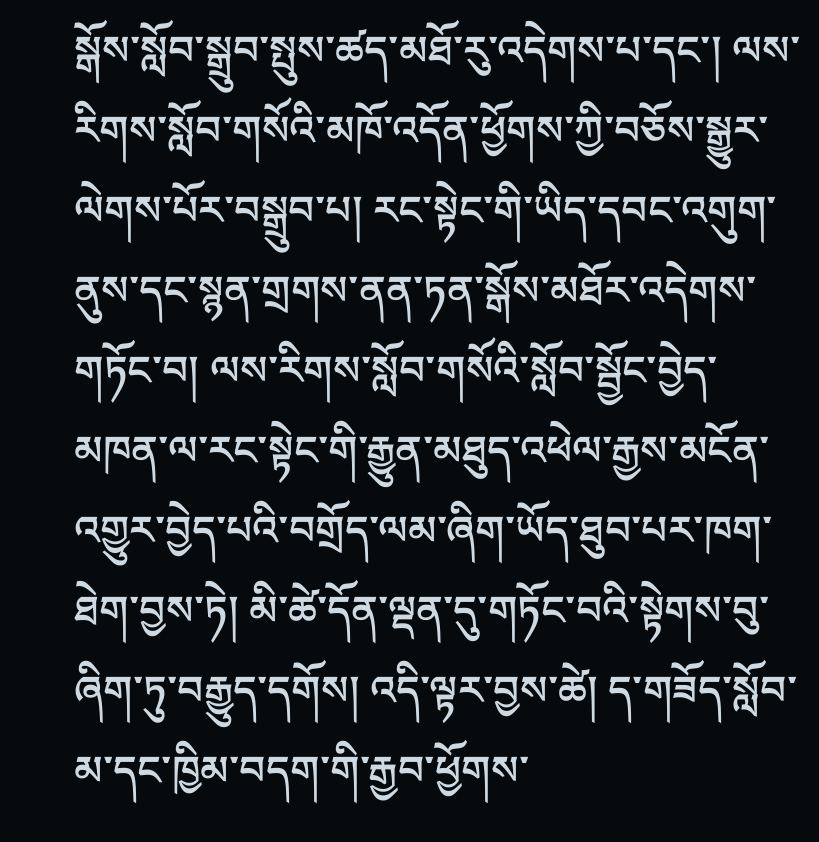སྒོས་སློབ་སྒྲུབ་སྤུས་ཚད་མཐོ་རུ་འདེགས་པ་དང་། ལས་རིགས་སློབ་གསོའི་མཁོ་འདོན་ཕྱོགས་ཀྱི་བཅོས་སྒྱུར་ལེགས་པོར་བསྒྲུབ་པ། རང་སྟེང་གི་ཡིད་དབང་འགུག་ནུས་དང་སྙན་གྲགས་ནན་ཏན་སྒོས་མཐོར་འདེགས་གཏོང་བ། ལས་རིགས་སློབ་གསོའི་སློབ་སྦྱོང་བྱེད་མཁན་ལ་རང་སྟེང་གི་རྒྱུན་མཐུད་འཕེལ་རྒྱས་མངོན་འགྱུར་བྱེད་པའི་བགྲོད་ལམ་ཞིག་ཡོད་ཐུབ་པར་ཁག་ཐེག་བྱས་ཏེ། མི་ཚེ་དོན་ལྡན་དུ་གཏོང་བའི་སྟེགས་བུ་ཞིག་ཏུ་བརྒྱུད་དགོས། འདི་ལྟར་བྱས་ཚེ། ད་གཟོད་སློབ་མ་དང་ཁྱིམ་བདག་གི་རྒྱབ་ཕྱོགས་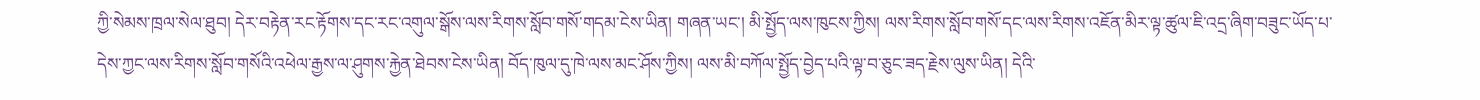ཀྱི་སེམས་ཁྲལ་སེལ་ཐུབ། དེར་བརྟེན་རང་རྟོགས་དང་རང་འགུལ་སྒོས་ལས་རིགས་སློབ་གསོ་གདམ་ངེས་ཡིན། གཞན་ཡང་། མི་སྤྱོད་ལས་ཁུངས་ཀྱིས། ལས་རིགས་སློབ་གསོ་དང་ལས་རིགས་འཇོན་མིར་ལྟ་ཚུལ་ཇི་འདྲ་ཞིག་བཟུང་ཡོད་པ་དེས་ཀྱང་ལས་རིགས་སློབ་གསོའི་འཕེལ་རྒྱས་ལ་ཤུགས་རྐྱེན་ཐེབས་ངེས་ཡིན། བོད་ཁུལ་དུ་ཁེ་ལས་མང་ཤོས་ཀྱིས། ལས་མི་བཀོལ་སྤྱོད་བྱེད་པའི་ལྟ་བ་ཅུང་ཟད་རྗེས་ལུས་ཡིན། དེའི་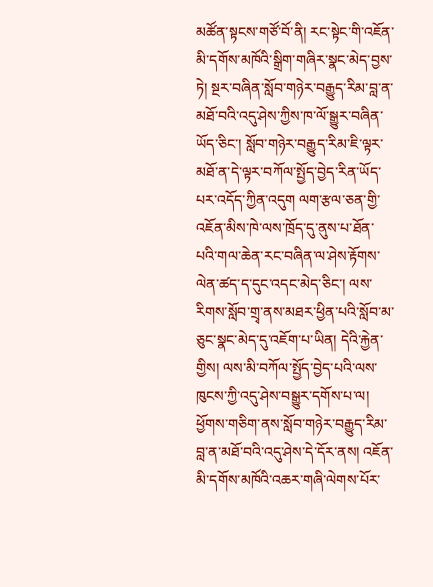མཚོན་སྟངས་གཙོ་བོ་ནི། རང་སྟེང་གི་འཇོན་མི་དགོས་མཁོའི་སྒྲིག་གཞིར་སྣང་མེད་བྱས་ཏེ། སྔར་བཞིན་སློབ་གཉེར་བརྒྱུད་རིམ་བླ་ན་མཐོ་བའི་འདུ་ཤེས་ཀྱིས་ཁ་ལོ་སྒྱུར་བཞིན་ཡོད་ཅིང་། སློབ་གཉེར་བརྒྱུད་རིམ་ཇི་ལྟར་མཐོ་ན་དེ་ལྟར་བཀོལ་སྤྱོད་བྱེད་རིན་ཡོད་པར་འདོད་ཀྱིན་འདུག ལག་རྩལ་ཅན་གྱི་འཇོན་མིས་ཁེ་ལས་ཁྲོད་དུ་ནུས་པ་ཐོན་པའི་གལ་ཆེན་རང་བཞིན་ལ་ཤེས་རྟོགས་ལེན་ཚད་ད་དུང་འདང་མེད་ཅིང་། ལས་རིགས་སློབ་གྲྭ་ནས་མཐར་ཕྱིན་པའི་སློབ་མ་ཅུང་སྣང་མེད་དུ་འཇོག་པ་ཡིན། དེའི་རྐྱེན་གྱིས། ལས་མི་བཀོལ་སྤྱོད་བྱེད་པའི་ལས་ཁུངས་ཀྱི་འདུ་ཤེས་བསྒྱུར་དགོས་པ་ལ། ཕྱོགས་གཅིག་ནས་སློབ་གཉེར་བརྒྱུད་རིམ་བླ་ན་མཐོ་བའི་འདུ་ཤེས་དེ་དོར་ནས། འཇོན་མི་དགོས་མཁོའི་འཆར་གཞི་ལེགས་པོར་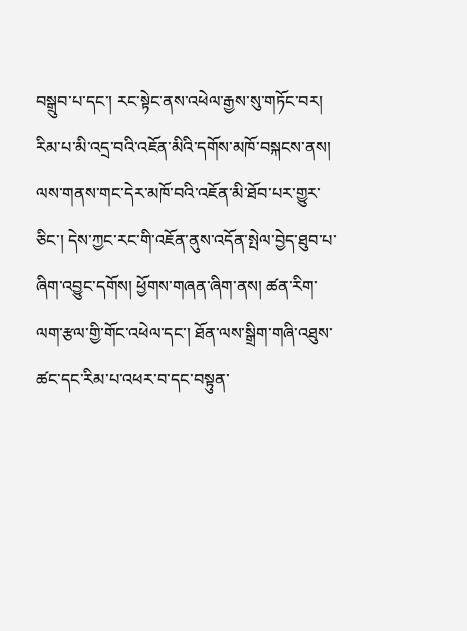བསྒྲུབ་པ་དང་། རང་སྟེང་ནས་འཕེལ་རྒྱས་སུ་གཏོང་བར། རིམ་པ་མི་འདྲ་བའི་འཇོན་མིའི་དགོས་མཁོ་བསྐངས་ནས། ལས་གནས་གང་དེར་མཁོ་བའི་འཇོན་མི་ཐོབ་པར་གྱུར་ཅིང་། དེས་ཀྱང་རང་གི་འཇོན་ནུས་འདོན་སྤེལ་བྱེད་ཐུབ་པ་ཞིག་འབྱུང་དགོས། ཕྱོགས་གཞན་ཞིག་ནས། ཚན་རིག་ལག་རྩལ་གྱི་གོང་འཕེལ་དང་། ཐོན་ལས་སྒྲིག་གཞི་འཐུས་ཚང་དང་རིམ་པ་འཕར་བ་དང་བསྟུན་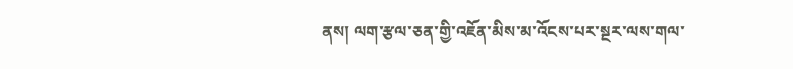ནས། ལག་རྩལ་ཅན་གྱི་འཇོན་མིས་མ་འོངས་པར་སྔར་ལས་གལ་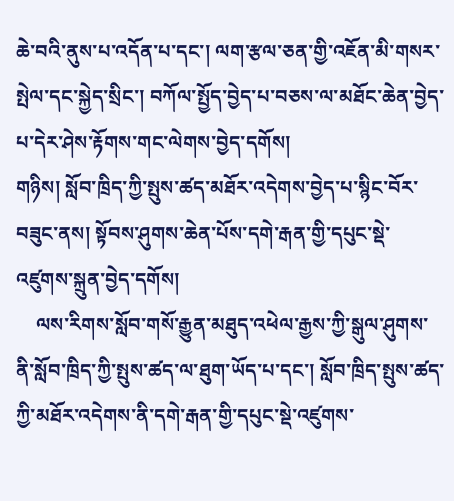ཆེ་བའི་ནུས་པ་འདོན་པ་དང་། ལག་རྩལ་ཅན་གྱི་འཇོན་མི་གསར་སྤེལ་དང་སྐྱེད་སྲིང་། བཀོལ་སྤྱོད་བྱེད་པ་བཅས་ལ་མཐོང་ཆེན་བྱེད་པ་དེར་ཤེས་རྟོགས་གང་ལེགས་བྱེད་དགོས།
གཉིས། སློབ་ཁྲིད་ཀྱི་སྤུས་ཚད་མཐོར་འདེགས་བྱེད་པ་སྙིང་བོར་བཟུང་ནས། སྟོབས་ཤུགས་ཆེན་པོས་དགེ་རྒན་གྱི་དཔུང་སྡེ་འཛུགས་སྐྲུན་བྱེད་དགོས།
    ལས་རིགས་སློབ་གསོ་རྒྱུན་མཐུད་འཕེལ་རྒྱས་ཀྱི་སྒུལ་ཤུགས་ནི་སློབ་ཁྲིད་ཀྱི་སྤུས་ཚད་ལ་ཐུག་ཡོད་པ་དང་། སློབ་ཁྲིད་སྤུས་ཚད་ཀྱི་མཐོར་འདེགས་ནི་དགེ་རྒན་གྱི་དཔུང་སྡེ་འཛུགས་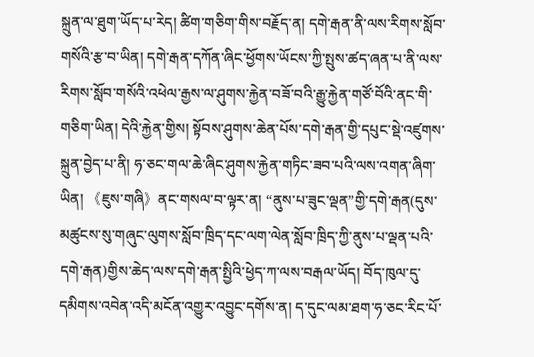སྐྲུན་ལ་ཐུག་ཡོད་པ་རེད། ཚིག་གཅིག་གིས་བརྗོད་ན། དགེ་རྒན་ནི་ལས་རིགས་སློབ་གསོའི་རྩ་བ་ཡིན། དགེ་རྒན་དཀོན་ཞིང་ཕྱོགས་ཡོངས་ཀྱི་སྤུས་ཚད་ཞན་པ་ནི་ལས་རིགས་སློབ་གསོའི་འཕེལ་རྒྱས་ལ་ཤུགས་རྐྱེན་བཟོ་བའི་རྒྱུ་རྐྱེན་གཙོ་བོའི་ནང་གི་གཅིག་ཡིན། དེའི་རྐྱེན་གྱིས། སྟོབས་ཤུགས་ཆེན་པོས་དགེ་རྒན་གྱི་དཔུང་སྡེ་འཛུགས་སྐྲུན་བྱེད་པ་ནི། ཧ་ཅང་གལ་ཆེ་ཞིང་ཤུགས་རྐྱེན་གཏིང་ཟབ་པའི་ལས་འགན་ཞིག་ཡིན། 《ཇུས་གཞི》ནང་གསལ་བ་ལྟར་ན། “ནུས་པ་ཟུང་ལྡན”གྱི་དགེ་རྒན(དུས་མཚུངས་སུ་གཞུང་ལུགས་སློབ་ཁྲིད་དང་ལག་ལེན་སློབ་ཁྲིད་ཀྱི་ནུས་པ་ལྡན་པའི་དགེ་རྒན)གྱིས་ཆེད་ལས་དགེ་རྒན་སྤྱིའི་ཕྱེད་ཀ་ལས་བརྒལ་ཡོད། བོད་ཁུལ་དུ་དམིགས་འབེན་འདི་མངོན་འགྱུར་འབྱུང་དགོས་ན། ད་དུང་ལམ་ཐག་ཧ་ཅང་རིང་པོ་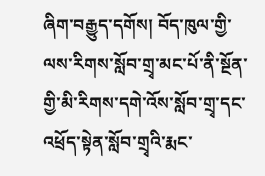ཞིག་བརྒྱུད་དགོས། བོད་ཁུལ་གྱི་ལས་རིགས་སློབ་གྲྭ་མང་པོ་ནི་སྔོན་གྱི་མི་རིགས་དགེ་འོས་སློབ་གྲྭ་དང་འཕྲོད་སྟེན་སློབ་གྲྭའི་རྨང་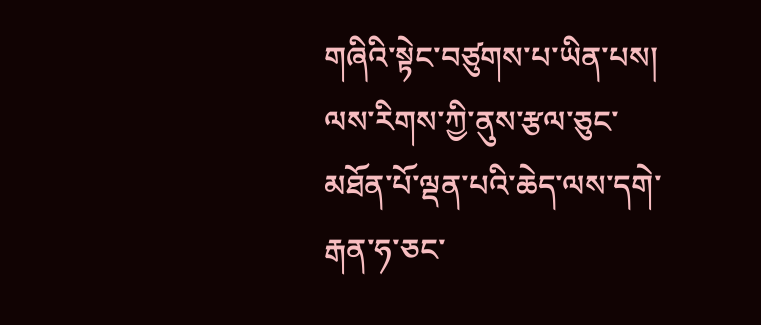གཞིའི་སྟེང་བཙུགས་པ་ཡིན་པས། ལས་རིགས་ཀྱི་ནུས་རྩལ་ཅུང་མཐོན་པོ་ལྡན་པའི་ཆེད་ལས་དགེ་རྒན་ཧ་ཅང་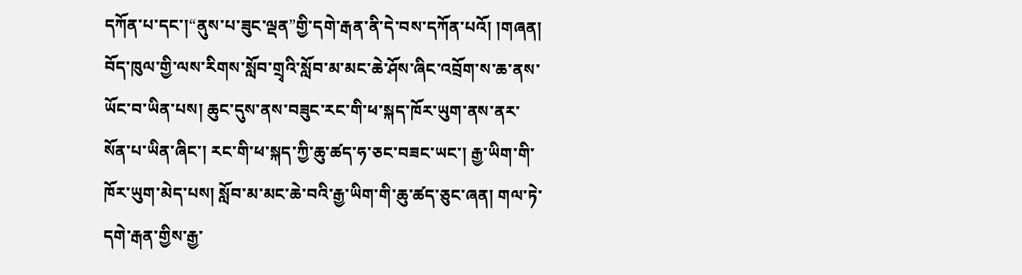དཀོན་པ་དང་།“ནུས་པ་ཟུང་ལྡན”གྱི་དགེ་རྒན་ནི་དེ་བས་དཀོན་པའོ། །གཞན། བོད་ཁུལ་གྱི་ལས་རིགས་སློབ་གྲྭའི་སློབ་མ་མང་ཆེ་ཤོས་ཞིང་འབྲོག་ས་ཆ་ནས་ཡོང་བ་ཡིན་པས། ཆུང་དུས་ནས་བཟུང་རང་གི་ཕ་སྐད་ཁོར་ཡུག་ནས་ནར་སོན་པ་ཡིན་ཞིང་། རང་གི་ཕ་སྐད་ཀྱི་ཆུ་ཚད་ཧ་ཅང་བཟང་ཡང་། རྒྱ་ཡིག་གི་ཁོར་ཡུག་མེད་པས། སློབ་མ་མང་ཆེ་བའི་རྒྱ་ཡིག་གི་ཆུ་ཚད་ཅུང་ཞན། གལ་ཏེ་དགེ་རྒན་གྱིས་རྒྱ་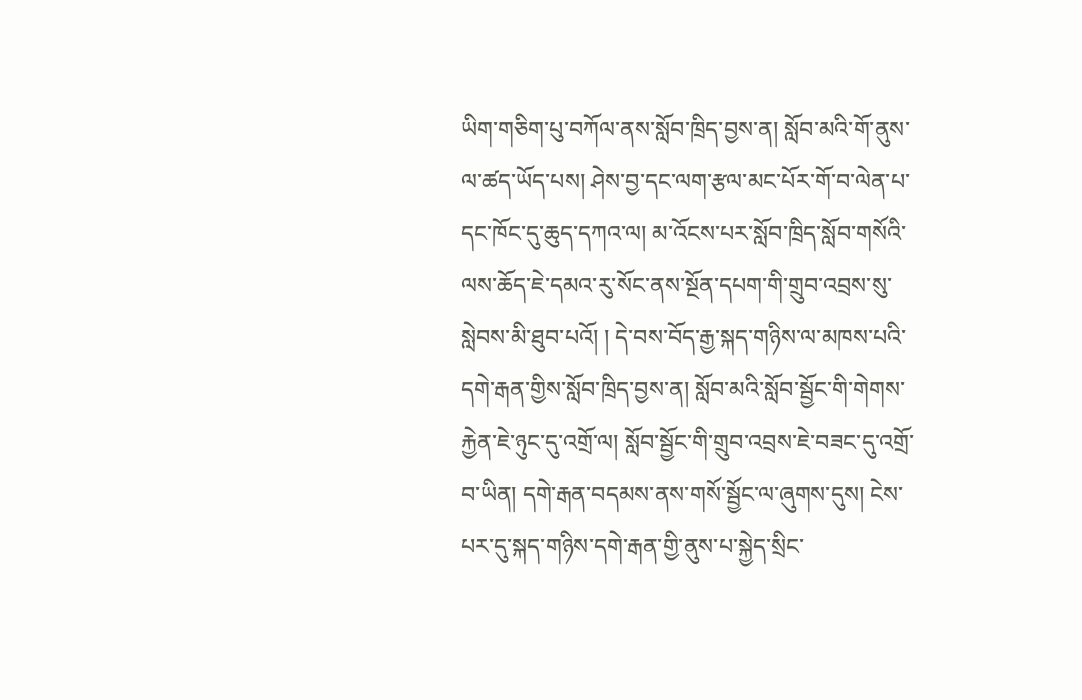ཡིག་གཅིག་པུ་བཀོལ་ནས་སློབ་ཁྲིད་བྱས་ན། སློབ་མའི་གོ་ནུས་ལ་ཚད་ཡོད་པས། ཤེས་བྱ་དང་ལག་རྩལ་མང་པོར་གོ་བ་ལེན་པ་དང་ཁོང་དུ་ཆུད་དཀའ་ལ། མ་འོངས་པར་སློབ་ཁྲིད་སློབ་གསོའི་ལས་ཆོད་ཇེ་དམའ་རུ་སོང་ནས་སྔོན་དཔག་གི་གྲུབ་འབྲས་སུ་སླེབས་མི་ཐུབ་པའོ། ། དེ་བས་བོད་རྒྱ་སྐད་གཉིས་ལ་མཁས་པའི་དགེ་རྒན་གྱིས་སློབ་ཁྲིད་བྱས་ན། སློབ་མའི་སློབ་སྦྱོང་གི་གེགས་རྐྱེན་ཇེ་ཉུང་དུ་འགྲོ་ལ། སློབ་སྦྱོང་གི་གྲུབ་འབྲས་ཇེ་བཟང་དུ་འགྲོ་བ་ཡིན། དགེ་རྒན་བདམས་ནས་གསོ་སྦྱོང་ལ་ཞུགས་དུས། ངེས་པར་དུ་སྐད་གཉིས་དགེ་རྒན་གྱི་ནུས་པ་སྐྱེད་སྲིང་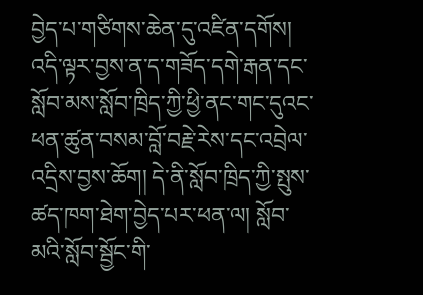བྱེད་པ་གཙིགས་ཆེན་དུ་འཛིན་དགོས། འདི་ལྟར་བྱས་ན་ད་གཟོད་དགེ་རྒན་དང་སློབ་མས་སློབ་ཁྲིད་ཀྱི་ཕྱི་ནང་གང་དུའང་ཕན་ཚུན་བསམ་བློ་བརྗེ་རེས་དང་འབྲེལ་འདྲིས་བྱས་ཆོག། དེ་ནི་སློབ་ཁྲིད་ཀྱི་སྤུས་ཚད་ཁག་ཐེག་བྱེད་པར་ཕན་ལ། སློབ་མའི་སློབ་སྦྱོང་གི་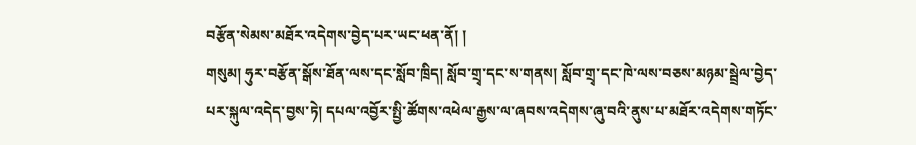བརྩོན་སེམས་མཐོར་འདེགས་བྱེད་པར་ཡང་ཕན་ནོ། །
གསུམ། ཧུར་བརྩོན་སྒོས་ཐོན་ལས་དང་སློབ་ཁྲིད། སློབ་གྲྭ་དང་ས་གནས། སློབ་གྲྭ་དང་ཁེ་ལས་བཅས་མཉམ་སྦྲེལ་བྱེད་པར་སྐུལ་འདེད་བྱས་ཏེ། དཔལ་འབྱོར་སྤྱི་ཚོགས་འཕེལ་རྒྱས་ལ་ཞབས་འདེགས་ཞུ་བའི་ནུས་པ་མཐོར་འདེགས་གཏོང་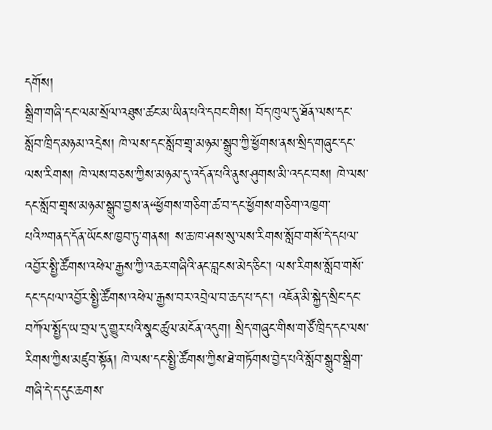དགོས།
སྒྲིག་གཞི་དང་ལམ་སྲོལ་འཐུས་ཚང་མ་ཡིན་པའི་དབང་གིས། བོད་ཁུལ་དུ་ཐོན་ལས་དང་སློབ་ཁྲིད་མཉམ་འདྲེས། ཁེ་ལས་དང་སློབ་གྲྭ་མཉམ་སྒྲུབ་ཀྱི་ཕྱོགས་ནས་སྲིད་གཞུང་དང་ལས་རིགས། ཁེ་ལས་བཅས་ཀྱིས་མཉམ་དུ་འདོན་པའི་ནུས་ཤུགས་མི་འདང་བས། ཁེ་ལས་དང་སློབ་གྲྭས་མཉམ་སྒྲུབ་བྱས་ན“ཕྱོགས་གཅིག་ཚ་བ་དང་ཕྱོགས་གཅིག་འཁྱག་པའི”གནད་དོན་ཡོངས་ཁྱབ་ཏུ་གནས། ས་ཆ་ཁ་ཤས་སུ་ལས་རིགས་སློབ་གསོ་དེ་དཔལ་འབྱོར་སྤྱི་ཚོགས་འཕེལ་རྒྱས་ཀྱི་འཆར་གཞིའི་ནང་བླངས་མེད་ཅིང་། ལས་རིགས་སློབ་གསོ་དང་དཔལ་འབྱོར་སྤྱི་ཚོགས་འཕེལ་རྒྱས་བར་འབྲེལ་བ་ཆད་པ་དང་། འཇོན་མི་སྐྱེད་སྲིང་དང་བཀོལ་སྤྱོད་ཡ་བྲལ་དུ་གྱུར་པའི་སྣང་ཚུལ་མངོན་འདུག། སྲིད་གཞུང་གིས་གཙོ་ཁྲིད་དང་ལས་རིགས་ཀྱིས་མཛུབ་སྟོན། ཁེ་ལས་དང་སྤྱི་ཚོགས་ཀྱིས་ཐེ་གཏོགས་བྱེད་པའི་སློབ་སྒྲུབ་སྒྲིག་གཞི་དེ་ད་དུང་ཆགས་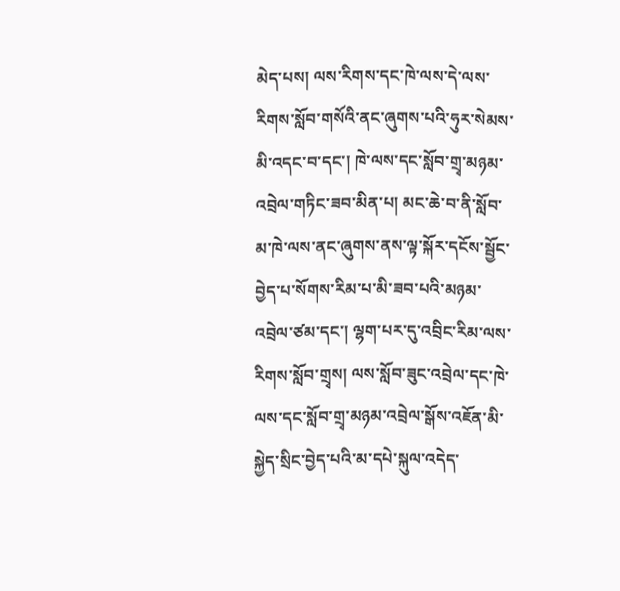མེད་པས། ལས་རིགས་དང་ཁེ་ལས་དེ་ལས་རིགས་སློབ་གསོའི་ནང་ཞུགས་པའི་ཧུར་སེམས་མི་འདང་བ་དང་། ཁེ་ལས་དང་སློབ་གྲྭ་མཉམ་འབྲེལ་གཏིང་ཟབ་མིན་པ། མང་ཆེ་བ་ནི་སློབ་མ་ཁེ་ལས་ནང་ཞུགས་ནས་ལྟ་སྐོར་དངོས་སྦྱོང་བྱེད་པ་སོགས་རིམ་པ་མི་ཟབ་པའི་མཉམ་འབྲེལ་ཙམ་དང་། ལྷག་པར་དུ་འབྲིང་རིམ་ལས་རིགས་སློབ་གྲྭས། ལས་སློབ་ཟུང་འབྲེལ་དང་ཁེ་ལས་དང་སློབ་གྲྭ་མཉམ་འབྲེལ་སྒོས་འཇོན་མི་སྐྱེད་སྲིང་བྱེད་པའི་མ་དཔེ་སྐུལ་འདེད་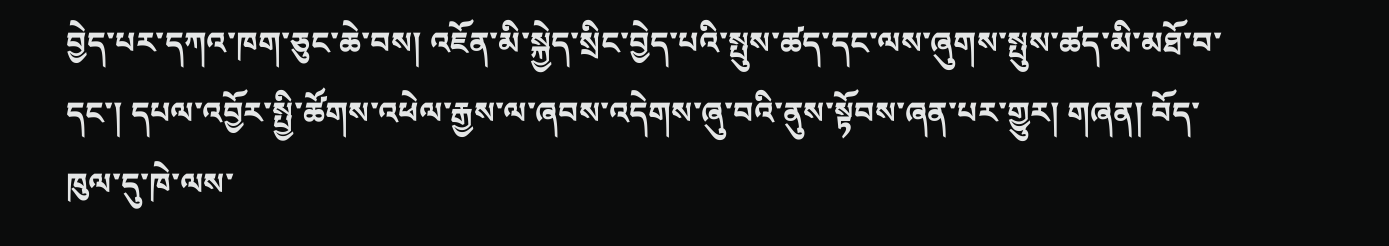བྱེད་པར་དཀའ་ཁག་ཅུང་ཆེ་བས། འཇོན་མི་སྐྱེད་སྲིང་བྱེད་པའི་སྤུས་ཚད་དང་ལས་ཞུགས་སྤུས་ཚད་མི་མཐོ་བ་དང་། དཔལ་འབྱོར་སྤྱི་ཚོགས་འཕེལ་རྒྱས་ལ་ཞབས་འདེགས་ཞུ་བའི་ནུས་སྟོབས་ཞན་པར་གྱུར། གཞན། བོད་ཁུལ་དུ་ཁེ་ལས་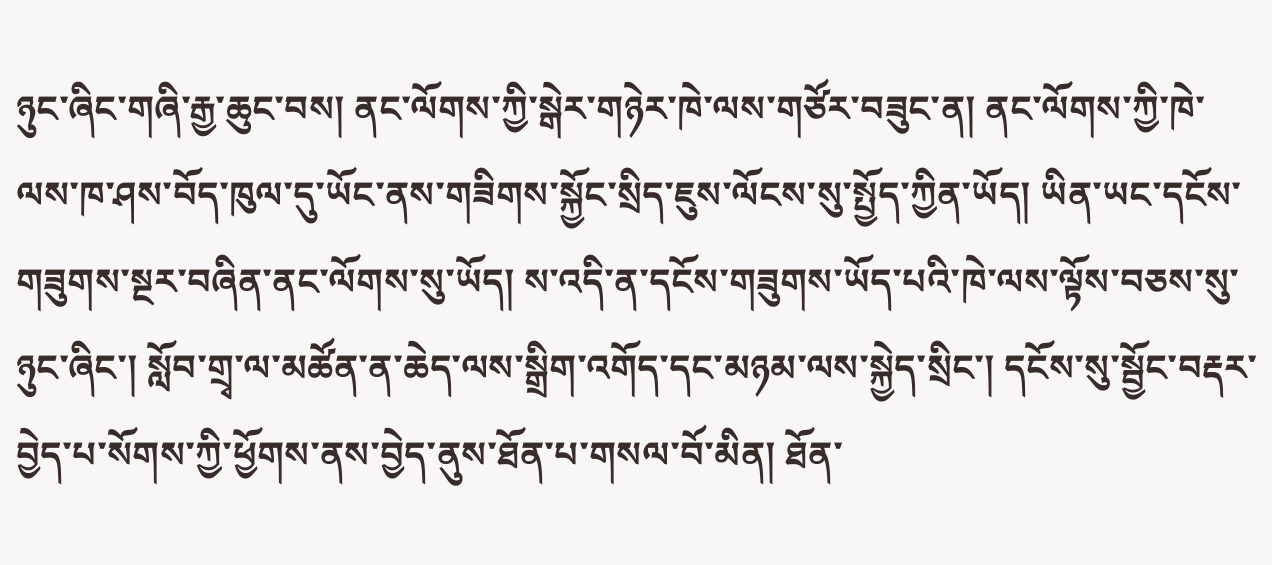ཉུང་ཞིང་གཞི་རྒྱ་ཆུང་བས། ནང་ལོགས་ཀྱི་སྒེར་གཉེར་ཁེ་ལས་གཙོར་བཟུང་ན། ནང་ལོགས་ཀྱི་ཁེ་ལས་ཁ་ཤས་བོད་ཁུལ་དུ་ཡོང་ནས་གཟིགས་སྐྱོང་སྲིད་ཇུས་ལོངས་སུ་སྤྱོད་ཀྱིན་ཡོད། ཡིན་ཡང་དངོས་གཟུགས་སྔར་བཞིན་ནང་ལོགས་སུ་ཡོད། ས་འདི་ན་དངོས་གཟུགས་ཡོད་པའི་ཁེ་ལས་ལྟོས་བཅས་སུ་ཉུང་ཞིང་། སློབ་གྲྭ་ལ་མཚོན་ན་ཆེད་ལས་སྒྲིག་འགོད་དང་མཉམ་ལས་སྐྱེད་སྲིང་། དངོས་སུ་སྦྱོང་བརྡར་བྱེད་པ་སོགས་ཀྱི་ཕྱོགས་ནས་བྱེད་ནུས་ཐོན་པ་གསལ་བོ་མིན། ཐོན་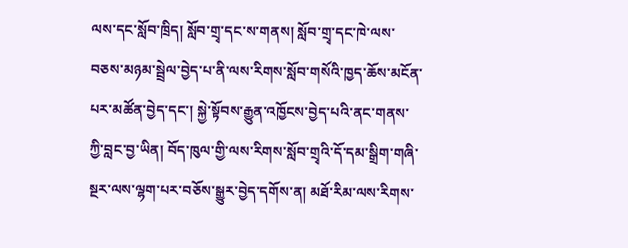ལས་དང་སློབ་ཁྲིད། སློབ་གྲྭ་དང་ས་གནས། སློབ་གྲྭ་དང་ཁེ་ལས་བཅས་མཉམ་སྦྲེལ་བྱེད་པ་ནི་ལས་རིགས་སློབ་གསོའི་ཁྱད་ཆོས་མངོན་པར་མཚོན་བྱེད་དང་། སྐྱེ་སྟོབས་རྒྱུན་འཁྱོངས་བྱེད་པའི་ནང་གནས་ཀྱི་བླང་བྱ་ཡིན། བོད་ཁུལ་གྱི་ལས་རིགས་སློབ་གྲྭའི་དོ་དམ་སྒྲིག་གཞི་སྔར་ལས་ལྷག་པར་བཅོས་སྒྱུར་བྱེད་དགོས་ན། མཐོ་རིམ་ལས་རིགས་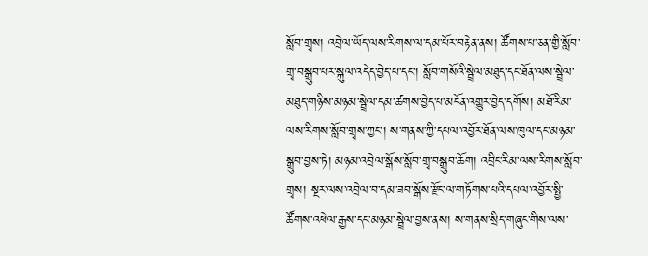སློབ་གྲྭས། འབྲེལ་ཡོད་ལས་རིགས་ལ་དམ་པོར་བརྟེན་ནས། ཚོགས་པ་ཅན་གྱི་སློབ་གྲྭ་བསྒྲུབ་པར་སྐུལ་འདེད་བྱེད་པ་དང་། སློབ་གསོའི་སྦྲེལ་མཐུད་དང་ཐོན་ལས་སྦྲེལ་མཐུད་གཉིས་མཉམ་སྦྲེལ་དམ་ཚགས་བྱེད་པ་མངོན་འགྱུར་བྱེད་དགོས། མཐོ་རིམ་ལས་རིགས་སློབ་གྲྭས་ཀྱང་། ས་གནས་ཀྱི་དཔལ་འབྱོར་ཐོན་ལས་ཁུལ་དང་མཉམ་སྒྲུབ་བྱས་ཏེ། མཉམ་འབྲེལ་སྒོས་སློབ་གྲྭ་བསྒྲུབ་ཆོག། འབྲིང་རིམ་ལས་རིགས་སློབ་གྲྭས། སྔར་ལས་འབྲེལ་བ་དམ་ཟབ་སྒོས་རྫོང་ལ་གཏོགས་པའི་དཔལ་འབྱོར་སྤྱི་ཚོགས་འཕེལ་རྒྱས་དང་མཉམ་སྦྲེལ་བྱས་ནས། ས་གནས་སྲིད་གཞུང་གིས་ལས་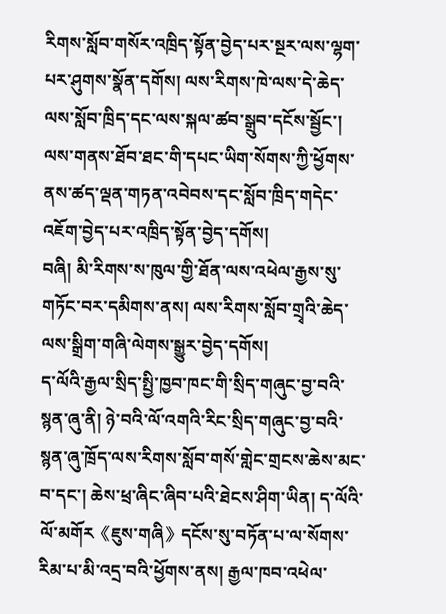རིགས་སློབ་གསོར་འཁྲིད་སྟོན་བྱེད་པར་སྔར་ལས་ལྷག་པར་ཤུགས་སྣོན་དགོས། ལས་རིགས་ཁེ་ལས་དེ་ཆེད་ལས་སློབ་ཁྲིད་དང་ལས་སྐལ་ཚབ་སྒྲུབ་དངོས་སྦྱོང་། ལས་གནས་ཐོབ་ཐང་གི་དཔང་ཡིག་སོགས་ཀྱི་ཕྱོགས་ནས་ཚད་ལྡན་གཏན་འབེབས་དང་སློབ་ཁྲིད་གདེང་འཇོག་བྱེད་པར་འཁྲིད་སྟོན་བྱེད་དགོས།
བཞི། མི་རིགས་ས་ཁུལ་གྱི་ཐོན་ལས་འཕེལ་རྒྱས་སུ་གཏོང་བར་དམིགས་ནས། ལས་རིགས་སློབ་གྲྭའི་ཆེད་ལས་སྒྲིག་གཞི་ལེགས་སྒྱུར་བྱེད་དགོས།
ད་ལོའི་རྒྱལ་སྲིད་སྤྱི་ཁྱབ་ཁང་གི་སྲིད་གཞུང་བྱ་བའི་སྙན་ཞུ་ནི། ཉེ་བའི་ལོ་འགའི་རིང་སྲིད་གཞུང་བྱ་བའི་སྙན་ཞུ་ཁྲོད་ལས་རིགས་སློབ་གསོ་གླེང་གྲངས་ཆེས་མང་བ་དང་། ཆེས་ཕྲ་ཞིང་ཞིབ་པའི་ཐེངས་ཤིག་ཡིན། ད་ལོའི་ལོ་མགོར《ཇུས་གཞི》དངོས་སུ་བཏོན་པ་ལ་སོགས་རིམ་པ་མི་འདྲ་བའི་ཕྱོགས་ནས། རྒྱལ་ཁབ་འཕེལ་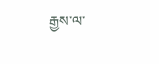རྒྱས་ལ་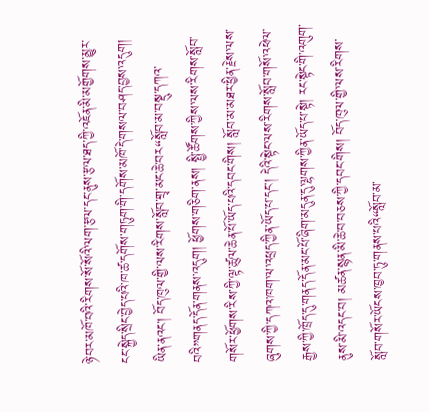ཉེ་བར་མཁོ་བའི་རིགས་སོ་སོའི་ལག་རྩལ་དང་ནུས་རྩལ་ཐད་ཀྱི་འཇོན་མི་མགྱོགས་མྱུར་ངང་སྐྱེད་སྲིང་བྱེད་པའི་ཁ་ཚ་དགོས་གཏུག་གི་དགོས་མཁོ་དེ་གསལ་བཤད་བྱས་འདུག། ཡིན་ནའང་། བོད་ཁུལ་གྱི་ལས་རིགས་སློབ་གྲྭ་མང་ཆེ་བར“སློབ་མ་བསྡུ་དཀའ་བའི”གནད་དོན་གནས་འདུག། ཕྱོགས་གཅིག་ནས། སྤྱི་ཚོགས་ཀྱིས་ལས་རིགས་སློབ་གསོར་ཕྱོགས་རིས་ཀྱི་ལྟ་ཚུལ་ཆེན་པོ་ཡོད་པའི་དབང་གིས། སློབ་མ་མཐར་ཕྱིན་རྗེས་ལས་ཞུགས་ཀྱི་དཀའ་ཁག་ལ་འཕྲད་ཀྱིན་ཡོད་པ་དང་། དེའི་སྟེང་ལས་རིགས་སློབ་གསོ་འཕེལ་རྒྱས་ཀྱི་ཁྲོད་དུ་གནད་དོན་མང་པོ་ཞིག་མདུན་དུ་ལྷགས་ཀྱིན་ཡོད་པ་སྟེ། རང་སྟེང་གི་འགུག་ནུས་མི་འདང་བ། མཚན་སྙན་མི་ཆེ་བ་བཅས་ཀྱི་དབང་གིས། བོད་ཁུལ་གྱི་ལས་རིགས་སློབ་གསོར་ཡོངས་ཁྱབ་ཏུ་གནས་པའི“སློབ་མ་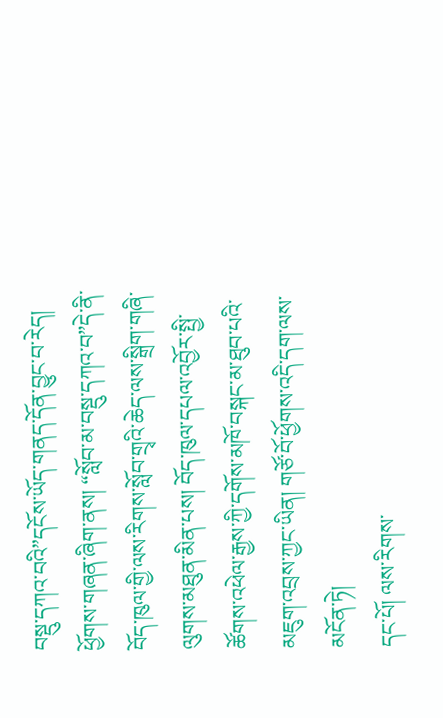བསྡུ་དཀའ་བའི”དངོས་ཡོད་གནད་དོན་བྱུང་བ་རེད། ཕྱོགས་གཞན་ཞིག་ནས། “སློབ་མ་བསྡུ་དཀའ་བ”དེ་ནི་བོད་ཁུལ་གྱི་ལས་རིགས་སློབ་གྲྭའི་ཆེད་ལས་སྒྲིག་གཞི་ལུགས་མཐུན་མིན་པས། བོད་ཁུལ་དཔལ་འབྱོར་སྤྱི་ཚོགས་འཕེལ་རྒྱས་ཀྱི་དགོས་མཁོ་བསྐང་མ་ཐུབ་པའི་མཇུག་འབྲས་ཀྱང་ཡིན། གཙོ་བོ་ཕྱོགས་འདི་དག་ལས་མངོན་ཏེ།
དང་པོ། ལས་རིགས་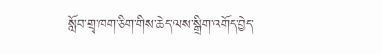སློབ་གྲྭ་ཁག་ཅིག་གིས་ཆེད་ལས་སྒྲིག་འགོད་བྱེད་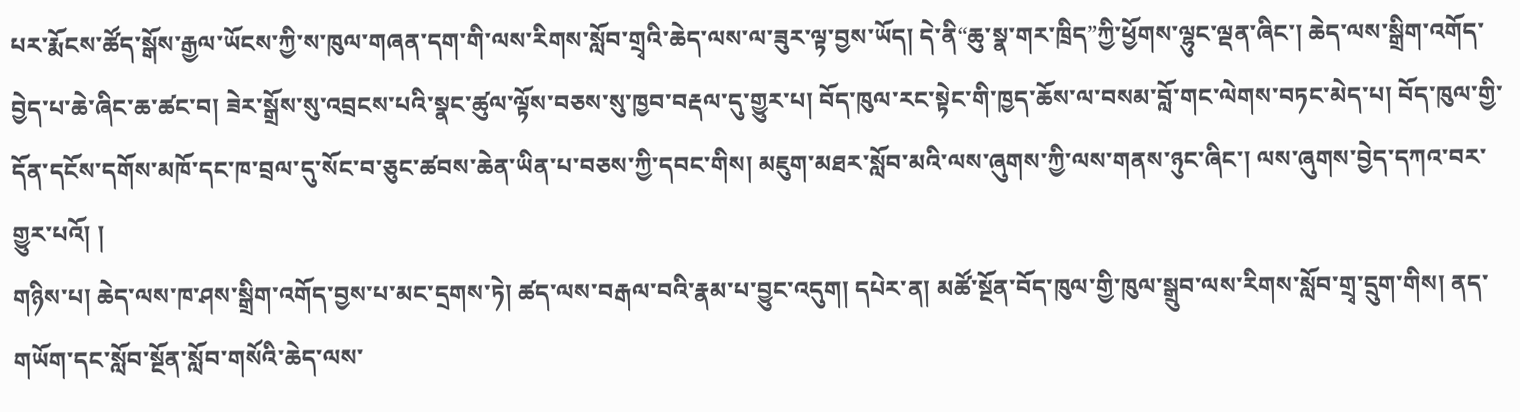པར་རྨོངས་ཚོད་སྒོས་རྒྱལ་ཡོངས་ཀྱི་ས་ཁུལ་གཞན་དག་གི་ལས་རིགས་སློབ་གྲྭའི་ཆེད་ལས་ལ་ཟུར་ལྟ་བྱས་ཡོད། དེ་ནི“ཆུ་སྣ་གར་ཁྲིད”ཀྱི་ཕྱོགས་ལྷུང་ལྡན་ཞིང་། ཆེད་ལས་སྒྲིག་འགོད་བྱེད་པ་ཆེ་ཞིང་ཆ་ཚང་བ། ཟེར་སྒྲོས་སུ་འབྲངས་པའི་སྣང་ཚུལ་ལྟོས་བཅས་སུ་ཁྱབ་བརྡལ་དུ་གྱུར་པ། བོད་ཁུལ་རང་སྟེང་གི་ཁྱད་ཆོས་ལ་བསམ་བློ་གང་ལེགས་བཏང་མེད་པ། བོད་ཁུལ་གྱི་དོན་དངོས་དགོས་མཁོ་དང་ཁ་བྲལ་དུ་སོང་བ་ཅུང་ཚབས་ཆེན་ཡིན་པ་བཅས་ཀྱི་དབང་གིས། མཇུག་མཐར་སློབ་མའི་ལས་ཞུགས་ཀྱི་ལས་གནས་ཉུང་ཞིང་། ལས་ཞུགས་བྱེད་དཀའ་བར་གྱུར་པའོ། །
གཉིས་པ། ཆེད་ལས་ཁ་ཤས་སྒྲིག་འགོད་བྱས་པ་མང་དྲགས་ཏེ། ཚད་ལས་བརྒལ་བའི་རྣམ་པ་བྱུང་འདུག། དཔེར་ན། མཚོ་སྔོན་བོད་ཁུལ་གྱི་ཁུལ་སྒྲུབ་ལས་རིགས་སློབ་གྲྭ་དྲུག་གིས། ནད་གཡོག་དང་སློབ་སྔོན་སློབ་གསོའི་ཆེད་ལས་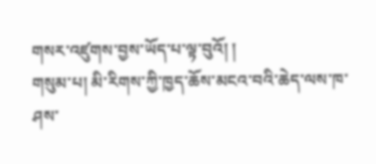གསར་འཛུགས་བྱས་ཡོད་པ་ལྟ་བུའོ། །
གསུམ་པ། མི་རིགས་ཀྱི་ཁྱད་ཆོས་མངའ་བའི་ཆེད་ལས་ཁ་ཤས་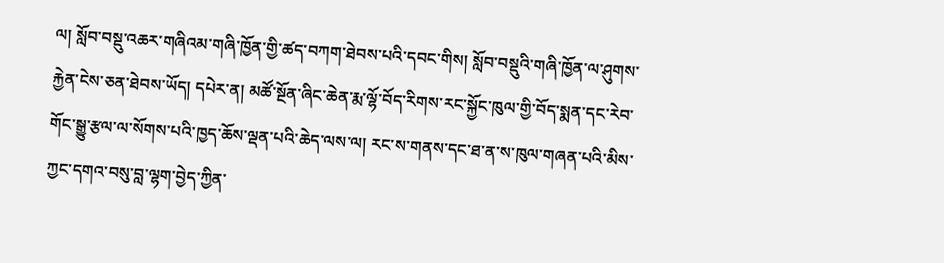ལ། སློབ་བསྡུ་འཆར་གཞིའམ་གཞི་ཁྱོན་གྱི་ཚད་བཀག་ཐེབས་པའི་དབང་གིས། སློབ་བསྡུའི་གཞི་ཁྱོན་ལ་ཤུགས་རྐྱེན་ངེས་ཅན་ཐེབས་ཡོད། དཔེར་ན། མཚོ་སྔོན་ཞིང་ཆེན་རྨ་ལྷོ་བོད་རིགས་རང་སྐྱོང་ཁུལ་གྱི་བོད་སྨན་དང་རེབ་གོང་སྒྱུ་རྩལ་ལ་སོགས་པའི་ཁྱད་ཆོས་ལྡན་པའི་ཆེད་ལས་ལ། རང་ས་གནས་དང་ཐ་ན་ས་ཁུལ་གཞན་པའི་མིས་ཀྱང་དགའ་བསུ་བླ་ལྷག་བྱེད་ཀྱིན་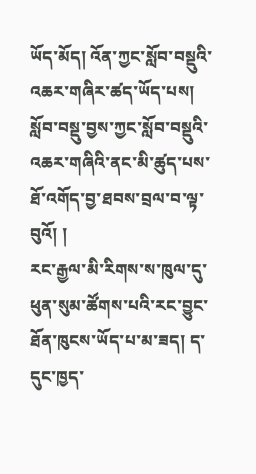ཡོད་མོད། འོན་ཀྱང་སློབ་བསྡུའི་འཆར་གཞིར་ཚད་ཡོད་པས། སློབ་བསྡུ་བྱས་ཀྱང་སློབ་བསྡུའི་འཆར་གཞིའི་ནང་མི་ཚུད་པས་ཐོ་འགོད་བྱ་ཐབས་བྲལ་བ་ལྟ་བུའོ། །
རང་རྒྱལ་མི་རིགས་ས་ཁུལ་དུ་ཕུན་སུམ་ཚོགས་པའི་རང་བྱུང་ཐོན་ཁུངས་ཡོད་པ་མ་ཟད། ད་དུང་ཁྱད་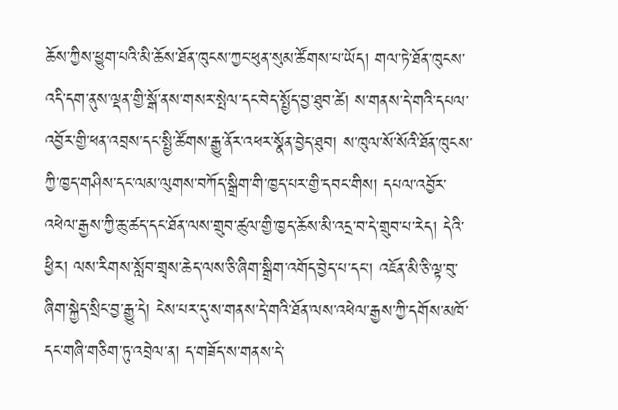ཆོས་ཀྱིས་ཕྱུག་པའི་མི་ཆོས་ཐོན་ཁུངས་ཀྱང་ཕུན་སུམ་ཚོགས་པ་ཡོད། གལ་ཏེ་ཐོན་ཁུངས་འདི་དག་ནུས་ལྡན་གྱི་སྒོ་ནས་གསར་སྤེལ་དང་བེད་སྤྱོད་བྱ་ཐུབ་ཚེ། ས་གནས་དེ་གའི་དཔལ་འབྱོར་གྱི་ཕན་འབྲས་དང་སྤྱི་ཚོགས་རྒྱུ་ནོར་འཕར་སྣོན་བྱེད་ཐུབ། ས་ཁུལ་སོ་སོའི་ཐོན་ཁུངས་ཀྱི་ཁྱད་གཤིས་དང་ལམ་ལུགས་བཀོད་སྒྲིག་གི་ཁྱད་པར་གྱི་དབང་གིས། དཔལ་འབྱོར་འཕེལ་རྒྱས་ཀྱི་ཆུ་ཚད་དང་ཐོན་ལས་གྲུབ་ཚུལ་གྱི་ཁྱད་ཆོས་མི་འདྲ་བ་དེ་གྲུབ་པ་རེད། དེའི་ཕྱིར། ལས་རིགས་སློབ་གྲྭས་ཆེད་ལས་ཅི་ཞིག་སྒྲིག་འགོད་བྱེད་པ་དང་། འཇོན་མི་ཅི་ལྟ་བུ་ཞིག་སྐྱེད་སྲིང་བྱ་རྒྱུ་དེ། ངེས་པར་དུ་ས་གནས་དེ་གའི་ཐོན་ལས་འཕེལ་རྒྱས་ཀྱི་དགོས་མཁོ་དང་གཞི་གཅིག་ཏུ་འབྲེལ་ན། ད་གཟོད་ས་གནས་དེ་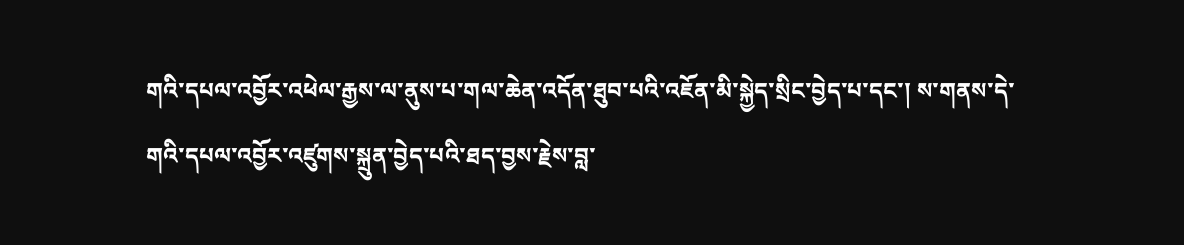གའི་དཔལ་འབྱོར་འཕེལ་རྒྱས་ལ་ནུས་པ་གལ་ཆེན་འདོན་ཐུབ་པའི་འཇོན་མི་སྐྱེད་སྲིང་བྱེད་པ་དང་། ས་གནས་དེ་གའི་དཔལ་འབྱོར་འཛུགས་སྐྲུན་བྱེད་པའི་ཐད་བྱས་རྗེས་བླ་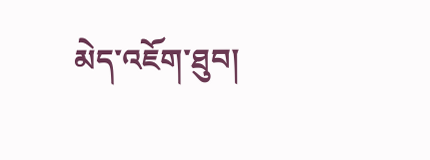མེད་འཇོག་ཐུབ།